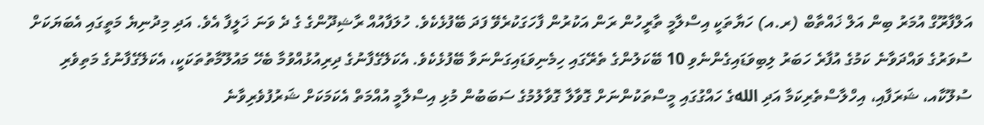އަލްފާރޫގް އުމަރު ބިން އަލް ޚައްތާބް (ރ.އ) ހަޔާތަކީ އިސްލާމީ ތާރީހުން ރަން އަކުރުން ފާހަގަކުރެވޭ ފަދަ ބޭފުޅެކެވެ. ހުލަފާއުއް ރާޝިދޫންގެ ގެ ދެ ވަނަ ޚަލީފާ އެވެ. އަދި މިދުނިޔެ މަތީގައި އެބަޔަކަށް ސުވަރުގެ ވައްދަވާނެ ކަމުގެ އުފާރެ ހަބަރު ލިބިވަޑައިގެންނެވި 10 ބޭކަލުންގެ ތެރޭގައި ހިމެނިވަޑައިގަންނަވާ ބޭފުޅެކެވެ. އެކަލޭގެފާނުގެ ދިރިއުޅުއްވުމާ ބެހޭ މައުލޫމާތުތަކަކީ، އެކަލޭގެފާނުގެ މަތިވެރި ސުލޫކާއ، ޝަރަފާއި، އިހްލާސްތެރިކަމާ އަދި اللهގެ ހައްގުގައި މީސްތަކުންނަށް ގޮވާލާ ގޮވާލުމުގެ ސަބަބުން މުޅި އިސްލާމީ އުއްމަތް އެކަމަކަށް ޝަރުފުވެރިވާނެ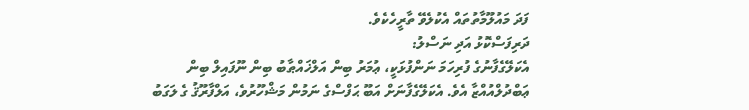ފަދަ މައުލޫމާތުތައް އެކުލެވޭ ތާރީހެކެވެ.
ދަރިފަސްކޮޅު އަދި ނަސްލު:
އެކަލޭގެފާނުގެ ފުރިހަމަ ނަންފުޅަކީ، ޢުމަރު ބިން އަލްޚައްޠާބު ބިން ނޫފައިލް ބިން ޢަބްދުލްއުއްޒާ އެވެ. އެކަލޭގެފާނަށް އަބޫ ޙަފްސްގެ ނަމުން މަޝްހޫރުވެ، އަލްފާރޫޤު ގެ ލަގަބު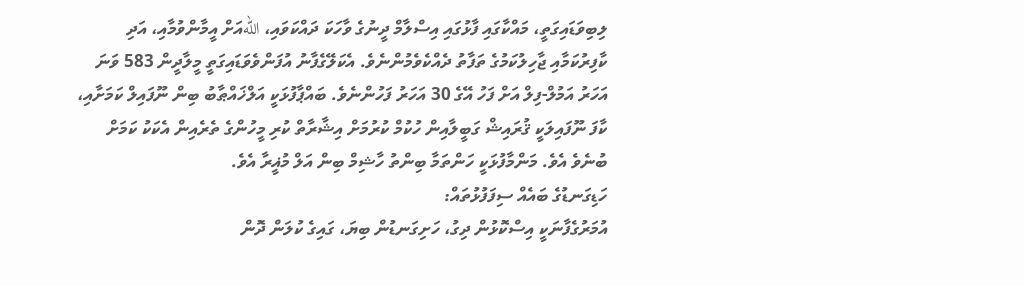ލިބިވަޑައިގަތީ، މައްކާގައި ފާޅުގައި އިސްލާމް ދީނުގެ ވާހަކަ ދައްކަވައި، اللهއަށް އީމާންވުމާއި، އަދި ކާފިރުކަމާއި ޖާހިލުކަމުގެ ތަފާތު ދެއްކެވެމުންނެވެ. އެކަލޭގެފާނު އުފަންވެވަޑައިގަތީ މީލާދީން 583 ވަނަ އަހަރު އަމުލް-ފިލް އަށް ފަހު އޭގެ 30 އަހަރު ފަހުންނެވެ. ބައްޕާފުޅަކީ އަލްޚައްޠާބު ބިން ނޫފައިލް ކަމަށާއި، ކާފަ ނޫފައިލަކީ ޤުރައިޝް ގަބީލާއިން ހުކުމް ކުރުމަށް އިޝާރާތް ކުރި މީހުންގެ ތެރެއިން އެކަކު ކަމަށް ބުނެވެ އެވެ. މަންމާފުޅަކީ ހަންތަމާ ބިންތު ހާޝިމް ބިން އަލް މުޣީރާ އެވެ.
ހަޑިގަނޑުގެ ބައެއް ސިފަފުޅުތައް:
އުމަރުގެފާނަކީ އިސްކޮޅުން ދިގު، ހަށިގަނޑުން ބިޔަ، ގައިގެ ކުލަން ދޮން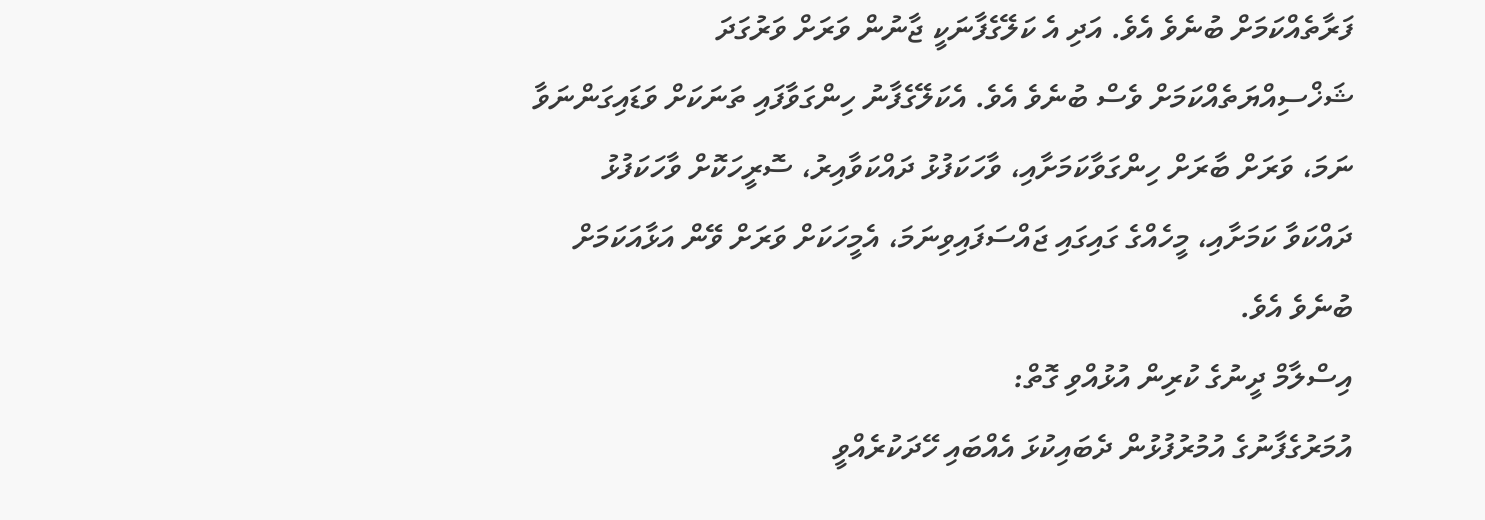ފަރާތެއްކަމަށް ބުނެވެ އެވެ. އަދި އެ ކަލޭގެފާނަކީ ޖާނުން ވަރަށް ވަރުގަދަ ޝަޚްސިއްޔަތެއްކަމަށް ވެސް ބުނެވެ އެވެ. އެކަލޭގެފާނު ހިންގަވާފައި ތަނަކަށް ވަޑައިގަންނަވާ ނަމަ، ވަރަށް ބާރަށް ހިންގަވާކަމަށާއި، ވާހަކަފުޅު ދައްކަވާއިރު، ސޮރީހަކޮށް ވާހަކަފުޅު ދައްކަވާ ކަމަށާއި، މީހެއްގެ ގައިގައި ޖައްސަފައިވިނަމަ، އެމީހަކަށް ވަރަށް ވޭން އަޅާއަކަމަށް ބުނެވެ އެވެ.
އިސްލާމް ދީނުގެ ކުރިން އުޅުއްވި ގޮތް:
އުމަރުގެފާނުގެ އުމުރުފުޅުން ދެބައިކުޅަ އެއްބައި ހޭދަކުރެއްވީ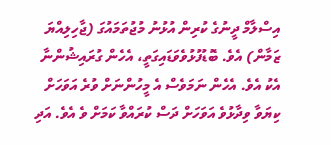އިސްލާމް ދީނުގެ ކުރިން އުޅުނު މުޖުތަމައުގަ (ޖާހިލިއްޔަ ޒަމާން) އެވެ. ބޮޑުފުޅުވެވަޑައިގަތީ، އެހެން ގުރައިޝުންނާ އެކު އެވެ. އެހެން ނަމަވެސް އެ މީހުންނަށް ވުރެ އަވަހަށް ކިޔަވާ ވިދާޅުވެ އަވަހަށް ދަސް ކުރައްވާ ކަމަށް ވެ އެވެ. އަދި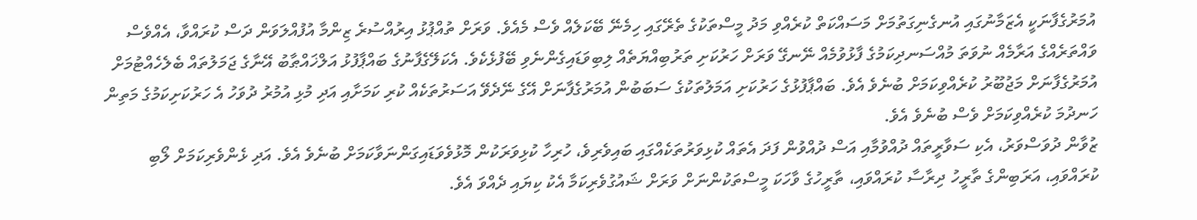އުމަރުގެފާނަކީ އެޒަމާނުގައި އުނގެނިގަތުމަށް މަސައްކަތް ކުރެއްވި މަދު މީސްތަކުގެ ތެރޭގައި ހިމެނޭ ބޭކަލެއް ވެސް މެއެވެ. ވަރަށް ތުއްޕުޅު އިރުއްސުރެ ޒިންމާ އުފުއްލަވަން ދަސް ކުރައްވާ، އެއްވެސް ވައްތަރެއްގެ އަރާމެއް ނުވަތަ މުއްސަނދިކަމުގެ ފާޅުވުމެއް ނޭނގޭ ވަރަށް ހަރުކަށި ތަރުބިއްޔަތެއް ލިބިވަޑައިގެންނެވި ބޭފުޅެކެވެ. އެކަލޭގެފާނުގެ ބައްޕާފުޅު އަލްޚައްޠާބު އޭނާގެ ޖަމަލުތައް ބެލެހެއްޓުމަށް އުމަރުގެފާނަށް މަޖުބޫރު ކުރެއްވިކަމަށް ބުނެވެ އެވެ. ބައްޕާފުޅުގެ ހަރުކަށި އަމަލުތަކުގެ ސަބަބުން އުމަރުގެފާނަށް އޭގެ ނޭދެވޭ އަސަރުތަކެއް ކުރި ކަމަށާއި އަދި މުޅި އުމުރު ދުވަހު އެ ހަރުކަށިކަމުގެ މަތިން ހަނދުމަ ކުރެއްވިކަމަށް ވެސް ބުނެވެ އެވެ.
ޒުވާން ދުވަސްވަރު، އެކި ސަވާރީތައް ދުއްވުމާއި އަސް ދުއްވުން ފަދަ އެތައް ކުޅިވަރުތަކެއްގައި ބައިވެރިވެ، ހުރިހާ ކުޅިވަރަކުން މޮޅުވެވަޑައިގަންނަވާކަމަށް ބުނެވެ އެވެ. އަދި ޅެންވެރިކަމަށް ލޯބި ކުރައްވައި، އަރަބިންގެ ތާރީހު ދިރާސާ ކުރައްވައި، ތާރީހުގެ ވާހަކަ މީސްތަކުންނަށް ވަރަށް ޝައުގުވެރިކަމާ އެކު ކިޔައި ދެއްވަ އެވެ.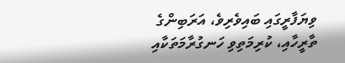ވިޔަފާރީގައި ބައިވެރިވެ، އަރަބިންގެ ތާރީހާއި، ކުރިމަތިވި ހަނގުރާމަތަކާއި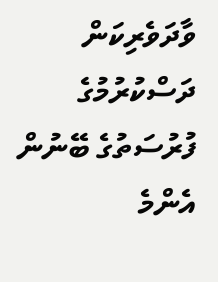ވާދަވެރިކަން ދަސްކުރުމުގެ ފުރުސަތުގެ ބޭނުން އެންމެ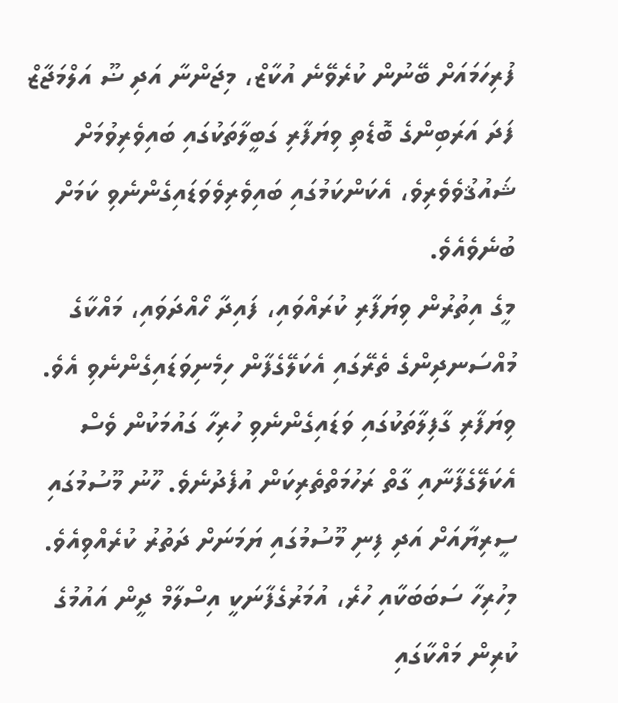ފުރިހަމައަށް ބޭނުން ކުރެވޭނެ އުކާޒް، މިޖަންނާ އަދި ޟޫ އަލްމަޖާޒް ފަދަ އަރަބިންގެ ބޮޑެތި ވިޔަފާރި ގަބީލާތަކުގައި ބައިވެރިވުމަށް ޝައުޤުވެވެރިވެ، އެކަންކަމުގައި ބައިވެރިވެވަޑައިގެންނެވި ކަމަށް ބުނެވެއެވެ.
މީގެ އިތުރުން ވިޔަފާރި ކުރައްވައި، ފައިދާ ހޯއްދަވައި، މައްކާގެ މުއްސަނދިންގެ ތެރޭގައި އެކަލޭގެފާން ހިމެނިވަޑައިގެންނެވި އެވެ. ވިޔަފާރި ގާފިލާތަކުގައި ވަޑައިގެންނެވި ހުރިހާ ގައުމަކުން ވެސް އެކަލޭގެފާނާއި ގާތް ރަހުމަތްތެރިކަން އުފެދުނެވެ. ހޫނު މޫސުމުގައި ސީރިޔާއަށް އަދި ފިނި މޫސުމުގައި ޔަމަނަށް ދަތުރު ކުރެއްވިއެވެ. މިހުރިހާ ސަބަބަކާއި ހުރެ، އުމަރުގެފާނަކީ އިސްލާމް ދީން އައުމުގެ ކުރިން މައްކާގައި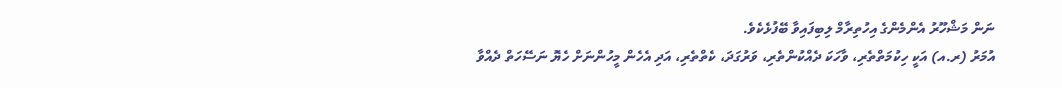ނަން މަޝްހޫރު އެންމެންގެ އިހުތިރާމް ލިބިފައިވާ ބޭފުޅެކެވެ.
އުމަރު (ރ.އ) އަކީ ހިކުމަތްތެރި، ވާހަކަ ދެއްކުންތެރި، ވަރުގަދަ، ކެތްތެރި، އަދި އެހެން މީހުންނަށް ހެޔޮ ނަސޭހަތް ދެއްވާ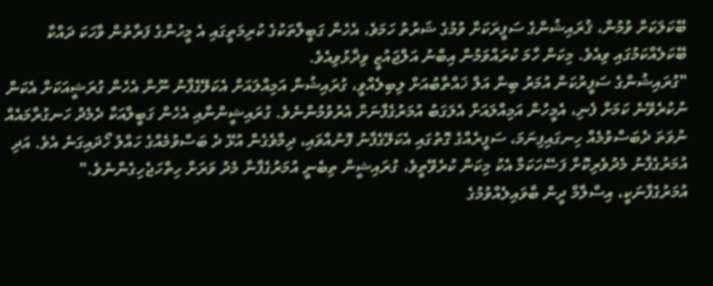ބޭކަލަކަށް ވުމުން، ޤުރައިޝުންގެ ސަފީރަކަށް ވުމުގެ ޝަރުތު ހަމަވެ، އެހެން ގަބީލާތަކުގެ ކުރިމަތީގައި އެ މީހުންގެ ފަރާތުން ވާހަކަ ދައްކާ ބޭކަލެއްކަމުގައި ވިއެވެ. މިކަން ހާމަ ކުރައްވަމުން އިބްނު އަލްޖައުޒީ ވިދާޅުވިއެވެ.
"ގުރައިޝުންގެ ސަފީރުކަން އުމަރު ބިން އަލް ޚައްތާބުއަށް ލިބިލެއްވީ، ގުރައިޝުން އަމިއްލައަށް އެކަލޭގެފާނު ނޫން އެހެން ގުރަޝީއަކަށް އެކަން ނުކުރެވޭނެ ކަމަށް ފެނި، އެމީހުން އަމިއްލައަށް އެލަގަބު އުމަރުގެފާނަށް އެރުވުމުންނެވެ. ގުރައިޝީންނާއި އެހެން ގަބީލާއަކާ ދެމެދު ހަނގުރާމައެއް ނުވަތަ ދެބަސްވުމެއް ހިނގައިފިނަމަ، ސަފީރެއްގެ ގޮތުގައި އެކަލޭގެފާނު ފޮނުއްވައި، ދިމާވެގެން އުޅޭ ދެ ބަސްވުމެއްގެ ހައްލު ހޯދައިގަނެ އެވެ. އަދި އުމަރުގެފާނު މެދުވެރިކޮށް ފަސޭހަކަމާ އެކު މިކަން ކުރެވޭތީވެ، ގުރައިޝީން ތިބެނީ އުމަރުގެފާނާ މެދު ވަރަށް ހިތްހަޖެހިގެންނެވެ."
އުމަރުގެފާނަކީ، އިސްލާމް ދީން ބާވައިލެއްވުމުގެ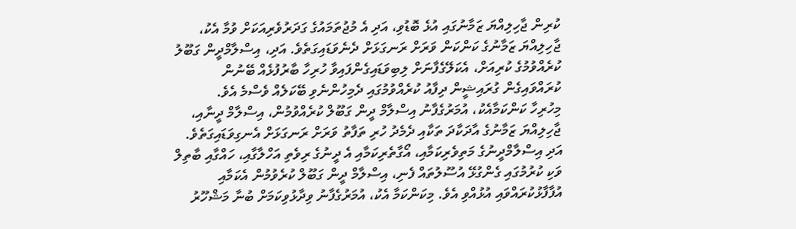ކުރިން ޖާހިލިއްޔަ ޒަމާނުގައި އުޅެ ބޮޑުވި، އަދި އެ މުޖުތަމައުގެ ގަދަރުވެރިއަކަށް ވުމާ އެކު، ޖާހިލިއްޔަ ޒަމާނުގެ ކަންކަން ވަރަށް ރަނގަޅަށް ދެނެވަޑައިގަތެވެ. އަދި، އިސްލާމްދީން ގަބޫލު ކުރެއްވުމުގެ ކުރިއަށް، އެކަލޭގެފާނަށް ލިބިވަޑައިގެންފައިވާ ހުރިހާ ބާރުފުޅެއް ބޭނުން ކުރައްވައިގެން ގުރައިޝީން ދިފާއު ކުރެއްވުމުގައި ދެމިހުންނެވި ބޭކަލެއް ވެސްމެ އެވެ.
މިހުރިހާ ކަންކަމާއެކު، އުމަރުގެފާނު އިސްލާމް ދީން ގަބޫލް ކުރެއްވުމުން، އިސްލާމް ދީނާއި، ޖާހިލިއްޔަ ޒަމާނުގެ އާދަކާދަ ތަކާއި ދެމެދު ހުރި ތަފާތު ވަރަށް ރަނގަޅަށް އެނގިވަޑައިގަތެވެ. އަދި އިސްލާމްދީނުގެ މަތިވެރިކަމާއި، އޯގާތެރިކަމާއި އެ ދީނުގެ ރިވެތި އަހްލާގާއި، ހައްގާއި ބާތިލް ވަކި ކުރުމުގައި ގެންގުޅޭ އުސޫލުތައް ފެނި، އިސްލާމް ދީން ގަބޫލް ކުރެވުމުން އެކަމާއި އުފާފާޅުކުރައްވައި އުޅުއްވި އެވެ. މިކަންކަމާ އެކު، އުމަރުގެފާނު ވިދާޅުވިކަމަށް ބުނާ މަޝްހޫރު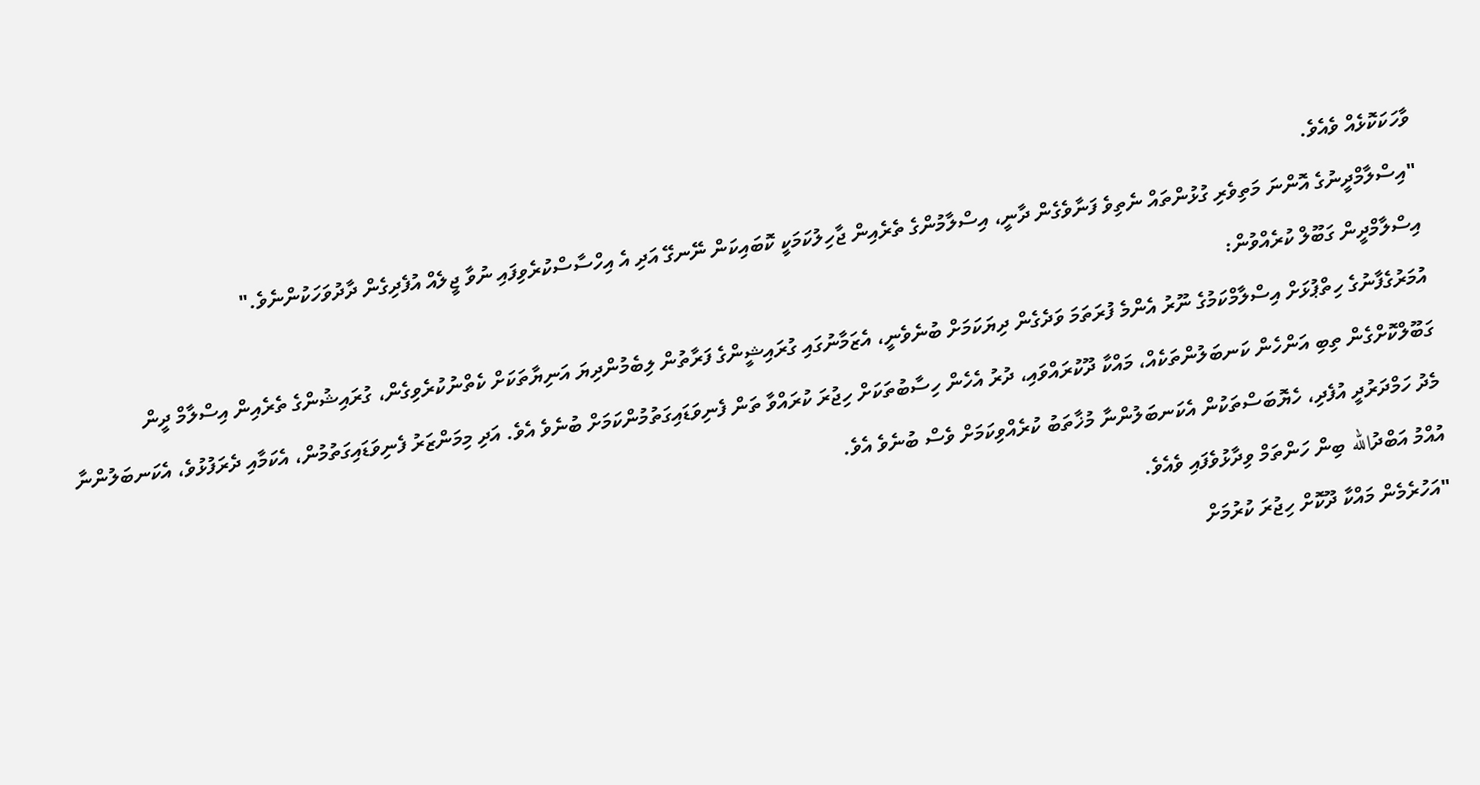ވާހަކަކޮޅެއް ވެއެވެ.
"އިސްލާމްދީނުގެ އޮންނަ މަތިވެރި ގުޅުންތައް ނެތިވެ ފަނާވެގެން ދާނީ، އިސްލާމުންގެ ތެރެއިން ޖާހިލުކަމަކީ ކޮބައިކަން ނޭނގޭ އަދި އެ އިހްސާސްކުރެވިފައި ނުވާ ޖީލެއް އުފެދިގެން ދާދުވަހަކުންނެވެ."
އިސްލާމްދީން ގަބޫލް ކުރެއްވުން:
އުމަރުގެފާނުގެ ހިތްޕުޅަށް އިސްލާމްކަމުގެ ނޫރު އެންމެ ފުރަތަމަ ވަދެގެން ދިޔަކަމަށް ބުނެވެނީ، އެޒަމާނުގައި ގުރައިޝީންގެ ފަރާތުން ލިބެމުންދިޔަ އަނިޔާތަކަށް ކެތްނުކުރެވިގެން، ގުރައިޝުންގެ ތެރެއިން އިސްލާމް ދީން ގަބޫލްކޮށްގެން ތިބި އަންހެން ކަނބަލުންތަކެއް، މައްކާ ދޫކުރައްވައި، ދުރު އެހެން ހިސާބުތަކަށް ހިޖުރަ ކުރައްވާ ތަން ފެނިވަޑައިގަތުމުންކަމަށް ބުނެވެ އެވެ. އަދި މިމަންޒަރު ފެނިވަޑައިގަތުމުން، އެކަމާއި ދެރަފުޅުވެ، އެކަނބަލުންނާ މެދު ހަމްދަރުދީ އުފެދި، ހެޔޮބަސްތަކުން އެކަނބަލުންނާ މުޚާތަބު ކުރެއްވިކަމަށް ވެސް ބުނެވެ އެވެ.
އުއްމު އަބްދުالله ބިން ހަންތަމް ވިދާޅުވެފައި ވެއެވެ.
"އަހުރެމެން މައްކާ ދޫކޮށް ހިޖުރަ ކުރުމަށް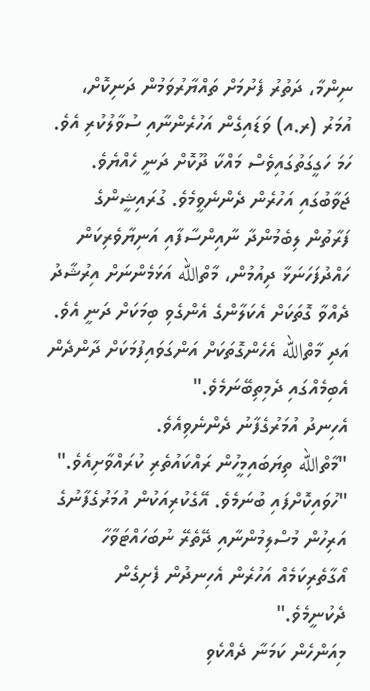ނިންމާ، ދަތުރު ފެށުމަށް ތައްޔާރުވަމުން ދަނިކޮށް، އުމަރު (ރ.އ) ވަޑައިގެން އަހުރެންނާއި ސުވާލުކުރި އެވެ. ހަމަ ހަގީގަތުގައިވެސް މައްކާ ދޫކޮށް ދަނީ ހެއްޔެވެ. ޖަވާބުގައި އަހުރެން ދެންނެވީމެވެ. ގުރައިޝީންގެ ފަރާތުން ލިބެމުންދާ ނާއިންސާފާއި އަނިޔާވެރިކަން ހައްދުފަހަނަޅާ ދިއުމުން، މާތްالله އަޅަމެންނަށް އިރުޝާދު ދެއްވާ ގޮތަކަށް އެކަލާންގެ އެންގެވި ބިމަކަށް ދަނީ އެވެ. އަދި މާތްالله އެހެންގޮތަކަށް އަންގަވައިފުމަކަށް ދާންދެން އެބިމެއްގައި ދެމިތިބޭނަމެވެ."
އެހިނދު އުމަރުގެފާނު ދެންނެވިއެވެ.
"މާތްالله ތިޔަބައިމީހުން ރައްކައުތެރި ކުރައްވާށިއެވެ."
"ހުވައިކޮށްފައި ބުނަމެވެ. އޭގެކުރިއަކުން އުމަރުގެފާނުގެ އަރިހުން މުސްލިމުންނާއި ދޭތެރޭ ނުބަހައްޓަވާހާ އޯގާތެރިކަމެއް އަހުރެން އެހިނދުން ފެށިގެން ދެކުނީމެވެ."
މިއަންހެން ކަމަނާ ދެއްކެވި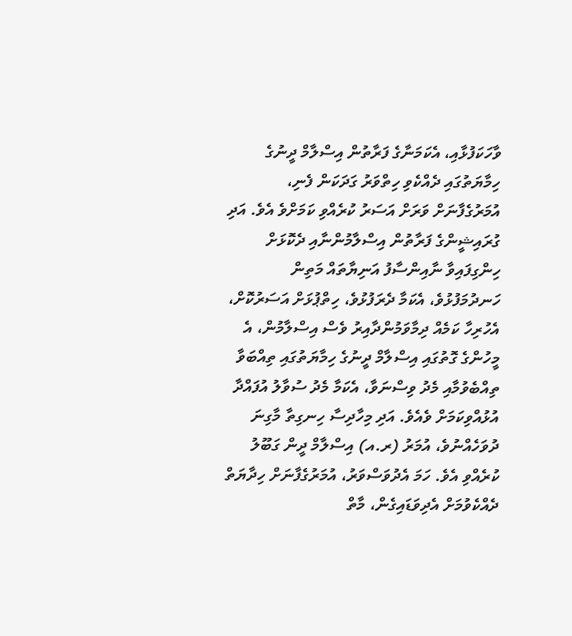ވާހަކަފުޅާއި، އެކަމަނާގެ ފަރާތުން އިސްލާމް ދީނުގެ ހިމާޔަތުގައި ދެއްކެވި ހިތްވަރު ގަދަކަން ފެނި، އުމަރުގެފާނަށް ވަރަށް އަސަރު ކުރެއްވި ކަމަށްވެ އެވެ. އަދި ގުރައިޝީންގެ ފަރާތުން އިސްލާމުންނާއި ދެކޮޅަށް ހިންގިފައިވާ ނާއިންސާފު އަނިޔާތައް މަތިން ހަނދުމަފުޅުވެ، އެކަމާ ދެރަފުޅުވެ، ހިތްޕުޅަށް އަސަރުކޮށް، އެހުރިހާ ކަމެއް ދިމާވަމުންދާއިރު ވެސް އިސްލާމުން، އެ މީހުންގެ ގޮތުގައި އިސްލާމް ދީނުގެ ހިމާޔަތުގައި ތިއްބަވާ ތިއްބެވުމާއި މެދު ވިސްނަވާ، އެކަމާ މެދު ސުވާލު އުފައްދާ އުޅުއްވިކަމަށް ވެއެވެ. އަދި މިހާދިސާ ހިނގިތާ މާގިނަ ދުވަހެއްނުވެ، އުމަރު (ރ.އ) އިސްލާމް ދީން ގަބޫލު ކުރެއްވި އެވެ. ހަމަ އެދުވަސްވަރު، އުމަރުގެފާނަށް ހިދާޔަތް ދެއްކެވުމަށް އެދިވަޑައިގެން، މާތް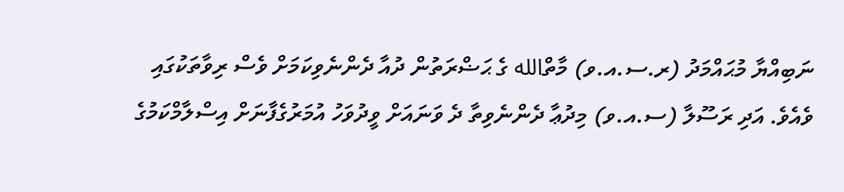ނަބިއްޔާ މުޙައްމަދު (ރ.ސ.އ.ވ) މާތްالله ގެ ޙަޟްރަތުން ދުއާ ދެންނެވިކަމަށް ވެސް ރިވާތަކުގައި ވެއެވެ. އަދި ރަސޫލާ (ސ.އ.ވ) މިދުޢާ ދެންނެވިތާ ދެ ވަނައަށް ވީދުވަހު އުމަރުގެފާނަށް އިސްލާމްކަމުގެ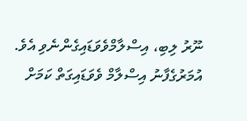ނޫރު ލިބި، އިސްލާމްވެވަޑައިގެންނެވި އެވެ.
އުމަރުގެފާނު އިސްލާމް ވެވަޑައިގަތް ކަމަށް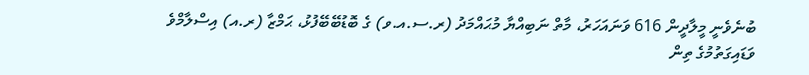ބުނެވެނީ މީލާދީން 616 ވަނައަހަރު، މާތް ނަބިއްޔާ މުޙައްމަދު (ރ.ސ.އ.ވ) ގެ ބޮޑުބޭބޭފުޅު، ޙަމްޒާ (ރ.އ) އިސްލާމްވެ ވަޑައިގަތުމުގެ ތިން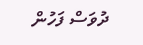ދުވަސް ފަހުން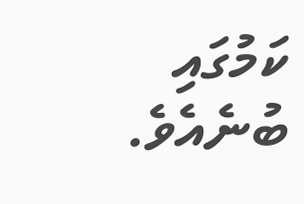ކަމުގައި ބުނެއެވެ.